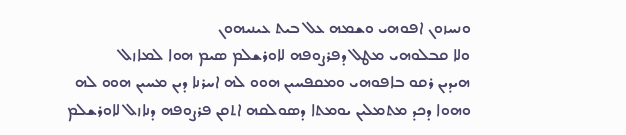ܘܢܚܙܘܢ ܐܦܘܗܝ ܘܫܡܗ ܥܠ ܒܝܬ ܥܝܢܝܗܘܢ
ܘܠܐ ܩܒܠܘܗܝ ܡܛܠ ܕܦܪܨܘܦܗ ܠܐܘܪܫܠܡ ܤܝܡ ܗܘܐ ܠܡܐܙܠ
ܗܝܕܝܢ ܪܩܘ ܒܐܦܘܗܝ ܘܡܩܦܚܝܢ ܗܘܘ ܠܗ ܐܚܪܢܐ ܕܝܢ ܡܚܝܢ ܗܘܘ ܠܗ
ܘܗܘܐ ܕܟܕ ܡܬܡܠܝܢ ܝܘܡܬܐ ܕܤܘܠܩܗ ܐܬܩܢ ܦܪܨܘܦܗ ܕܢܐܙܠ ܠܐܘܪܫܠܡ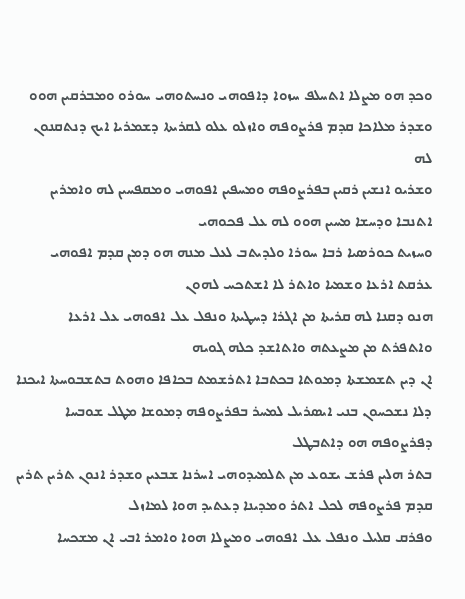ܘܟܕ ܗܘ ܡܨܠܐ ܐܬܚܠܦ ܚܙܘܐ ܕܐܦܘܗܝ ܘܢܚܬܘܗܝ ܚܘܪܘ ܘܡܒܪܩܝܢ ܗܘܘ
ܘܫܕܪ ܡܠܐܟܐ ܩܕܡ ܦܪܨܘܦܗ ܘܐܙܠܘ ܥܠܘ ܠܩܪܝܬܐ ܕܫܡܪܝܐ ܐܝܟ ܕܢܬܩܢܘܢ ܠܗ
ܘܫܪܝܘ ܐܢܫܝܢ ܪܩܝܢ ܒܦܪܨܘܦܗ ܘܡܚܦܝܢ ܐܦܘܗܝ ܘܡܩܦܚܝܢ ܠܗ ܘܐܡܪܝܢ ܐܬܢܒܐ ܘܕܚܫܐ ܡܚܝܢ ܗܘܘ ܠܗ ܥܠ ܦܟܘܗܝ
ܘܚܙܝܬ ܟܘܪܤܝܐ ܪܒܐ ܚܘܪܐ ܘܠܕܝܬܒ ܠܥܠ ܡܢܗ ܗܘ ܕܡܢ ܩܕܡ ܐܦܘܗܝ ܥܪܩܬ ܐܪܥܐ ܘܫܡܝܐ ܘܐܬܪ ܠܐ ܐܫܬܟܚ ܠܗܘܢ
ܗܢܘ ܕܩܢܐ ܠܗ ܩܪܝܬܐ ܡܢ ܐܓܪܐ ܕܚܛܝܬܐ ܘܢܦܠ ܥܠ ܐܦܘܗܝ ܥܠ ܐܪܥܐ ܘܐܬܦܪܬ ܡܢ ܡܨܥܬܗ ܘܐܬܐܫܕ ܟܠܗ ܓܘܝܗ
ܐܢ ܕܝܢ ܬܫܡܫܬܐ ܕܡܘܬܐ ܒܟܬܒܐ ܐܬܪܫܡܬ ܒܟܐܦܐ ܘܗܘܬ ܒܬܫܒܘܚܬܐ ܐܝܟܢܐ ܕܠܐ ܢܫܟܚܘܢ ܒܢܝ ܐܝܤܪܝܠ ܠܡܚܪ ܒܦܪܨܘܦܗ ܕܡܘܫܐ ܡܛܠ ܫܘܒܚܐ ܕܦܪܨܘܦܗ ܗܘ ܕܐܬܒܛܠ
ܒܬܪ ܗܠܝܢ ܦܪܫ ܝܫܘܥ ܡܢ ܬܠܡܝܕܘܗܝ ܐܚܪܢܐ ܫܒܥܝܢ ܘܫܕܪ ܐܢܘܢ ܬܪܝܢ ܬܪܝܢ ܩܕܡ ܦܪܨܘܦܗ ܠܟܠ ܐܬܪ ܘܡܕܝܢܐ ܕܥܬܝܕ ܗܘܐ ܠܡܐܙܠ
ܘܦܪܩ ܩܠܝܠ ܘܢܦܠ ܥܠ ܐܦܘܗܝ ܘܡܨܠܐ ܗܘܐ ܘܐܡܪ ܐܒܝ ܐܢ ܡܫܟܚܐ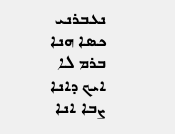ܢܥܒܪܢܝ ܟܤܐ ܗܢܐ ܒܪܡ ܠܐ ܐܝܟ ܕܐܢܐ ܨܒܐ ܐܢܐ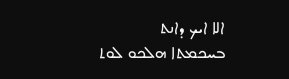ܐܠܐ ܐܝܟ ܕܐܢܬ
ܒܚܟܡܬܐ ܗܠܟܘ ܠܘܬ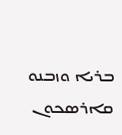ܒܪܝܐ ܘܙܒܢܘ ܩܐܪܤܟܘܢ